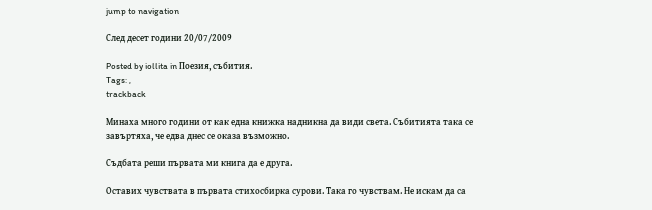jump to navigation

След десет години 20/07/2009

Posted by iollita in Поезия, събития.
Tags: ,
trackback

Минаха много години от как една книжка надникна да види света. Събитията така се завъртяха, че едва днес се оказа възможно.

Съдбата реши първата ми книга да е друга.

Оставих чувствата в първата стихосбирка сурови. Така го чувствам. Не искам да са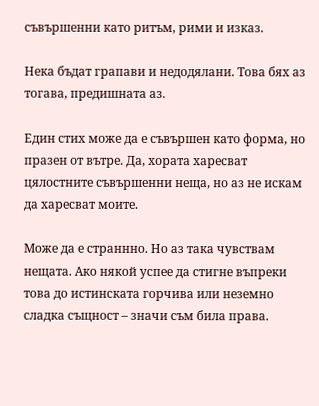съвършенни като ритъм, рими и изказ.

Нека бъдат грапави и недодялани. Това бях аз тогава, предишната аз.

Един стих може да е съвършен като форма, но празен от вътре. Да, хората харесват цялостните съвършенни неща, но аз не искам да харесват моите.

Може да е страннно. Но аз така чувствам нещата. Ако някой успее да стигне въпреки това до истинската горчива или неземно сладка същност – значи съм била права.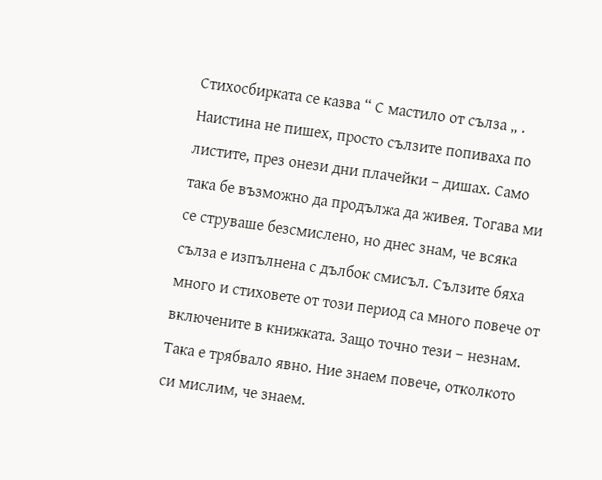Стихосбирката се казва “ С мастило от сълза „ . Наистина не пишех, просто сълзите попиваха по листите, през онези дни плачейки – дишах. Само така бе възможно да продължа да живея. Тогава ми се струваше безсмислено, но днес знам, че всяка сълза е изпълнена с дълбок смисъл. Сълзите бяха много и стиховете от този период са много повече от включените в книжката. Защо точно тези – незнам. Така е трябвало явно. Ние знаем повече, отколкото си мислим, че знаем.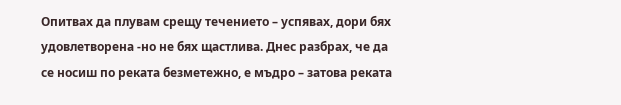Опитвах да плувам срещу течението – успявах, дори бях удовлетворена -но не бях щастлива. Днес разбрах, че да се носиш по реката безметежно, е мъдро – затова реката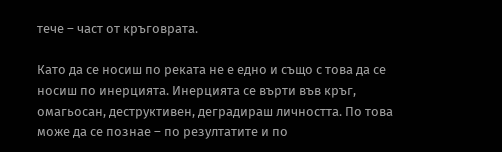тече – част от кръговрата.

Като да се носиш по реката не е едно и също с това да се носиш по инерцията. Инерцията се върти във кръг, омагьосан, деструктивен, деградираш личността. По това може да се познае – по резултатите и по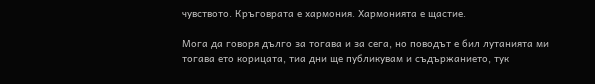чувството. Кръговрата е хармония. Хармонията е щастие.

Мога да говоря дълго за тогава и за сега, но поводът е бил лутанията ми тогава ето корицата, тиа дни ще публикувам и съдържанието, тук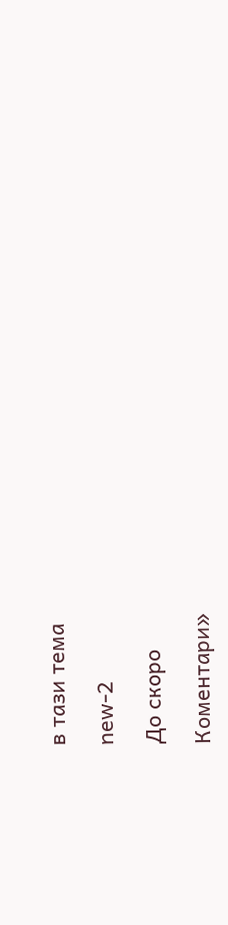в тази тема

new-2

До скоро

Коментари»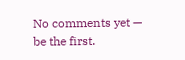No comments yet — be the first.